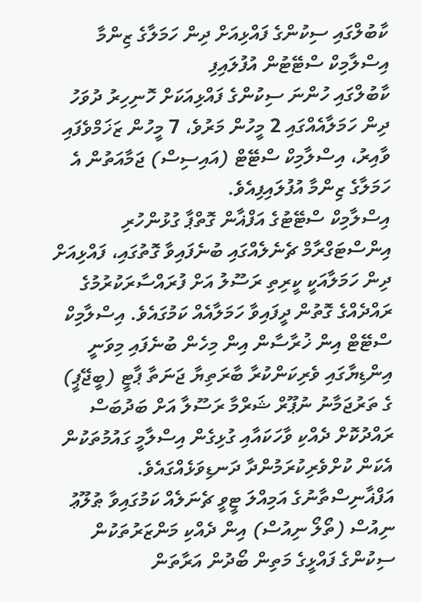ކާބުލްގައި ސިކުންގެ ފައްޅިއަށް ދިން ހަމަލާގެ ޒިންމާ އިސްލާމިކް ސްޓޭޓުން އުފުލައިފި
ކާބުލްގައި ހުންނަ ސިކުންގެ ފައްޅިއަކަށް ހޮނިހިރު ދުވަހު ދިން ހަމަލާއެއްގައި 2 މީހުން މަރުވެ، 7 މީހުން ޒަޚަމްވެފައި ވާއިރު، އިސްލާމިކް ސްޓޭޓް (އައިސިސް) ޖަމާއަތުން އެ ހަމަލާގެ ޒިންމާ އުފުލައިފިއެވެ.
އިސްލާމިކް ސްޓޭޓުގެ އަފްޣާން ގޮތްޕާ ގުޅުންހުރި އިންސްޓަގްރާމް ޗެނެލެއްގައި ބުނެފައިވާ ގޮތުގައި، ފައްޅިއަށް ދިން ހަމަލާއަކީ ކީރިތި ރަސޫލު އަށް ފުރައްސާރަކުރުމުގެ ރައްދެއްގެ ގޮތުން ދީފައިވާ ހަމަލާއެއް ކަމުގައެވެ. އިސްލާމިކް ސްޓޭޓް އިން ޚުރާސާން އިން މިހެން ބުނެފައި މިވަނީ އިންޑިޔާގައި ވެރިކަންކުރާ ބާރަތިޔާ ޖަނަތާ ޕާޓީ (ބީޖޭޕީ) ގެ ތަރުޖަމާނު ނުޕޫރް ޝަރްމާ ރަސޫލާ އަށް ބަދުބަސް ރައްދުކޮށް ދެއްކި ވާހަކައާއި ގުޅިގެން އިސްލާމީ ގައުމުތަކުން އެކަން ކުށްވެރިކުރަމުންދާ ދަނޑިވަޅެއްގައެވެ.
އަފްޣާނިސްތާނުގެ އަމިއްލަ ޓީވީ ޗެނަލެއް ކަމުގައިވާ ޠުލޫޢު ނިއުސް (ތޯލޯ ނިއުސް) އިން ދެއްކި މަންޒަރުތަކުން ސިކުންގެ ފައްޅީގެ މަތިން ބޯދުން އަރާތަން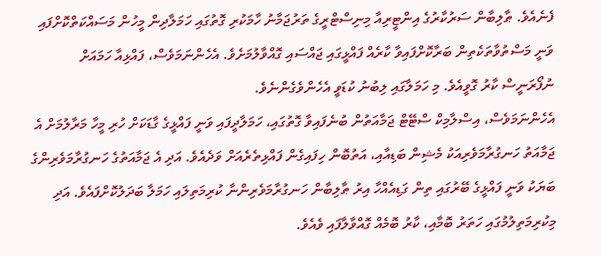ފެނެއެވެ. ޠާލިބާން ސަރުކާރުގެ އިންޓީރިއާ މިނިސްޓްރީގެ ތަރުޖަމާނު ހާމަކުރި ގޮތުގައި ހަމަލާދިން މީހުން މަސައްކަތްކޮށްފައި ވަނީ މަސްތުވާތަކެތިން ބަރާކޮށްފައިވާ ކާރެއް ފައްޅީގައި ޖައްސައި ގޮއްވާލުމަށެވެ. އެހެންނަމަވެސް، ފައްޅިއާ ހަމައަށް ނުފޯރަނީސް ކާރު ގޮވީއެވެ. މި ހަމަލާގައި ލިބުނު ކުޑަވީ އެހެންވެގެންނެވެ.
އެހެންނަމަވެސް، އިސްލާމިކް ސްޓޭޓް ޖަމާއަތުން ބުނެފައިވާ ގޮތުގައި، ހަމަލާދީފައި ވަނީ ފައްޅީގެ ގާޑަކަށް ހުރި މީހާ މަރާލުމަށް އެ ޖަމާއަތު ހަނގުރާމަވެރިއަކު މެޝިން ބަޑިއާއި، އަތުބޮން ހިފައިގެން ފައްޅިތެރެއަށް ވަދެއެވެ. އަދި އެ ޖަމާއަތުގެ ހަނގުރާމަވެރިންގެ ބަޔަކު ވަނީ ފައްޅީގެ ބޭރުގައި ތިން ގަޑިއެއްހާ އިރު ޠާލިބާން ހަނގުރާމަވެރިންނާ ކުރިމަތިލައި ހަމަލާ ބަދަލުކޮށްފައެވެ. އަދި މިކުރިމަތިލުމުގައި ހަތަރު ބޮމާއި، ކާރު ބޮމެއް ގޮއްވާލާފައި ވެއެވެ.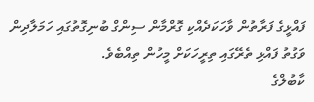ފައްޅީގެ ފަރާތުން ވާހަކަދެއްކި ގޮރްމާން ސިންގް ބުނިގޮތުގައި ހަމަލާދިން ވަގުތު ފައްޅި ތެރޭގައި ތިރީހަކަށް މީހުން ތިއްބެވެ.
ކާބުލްގެ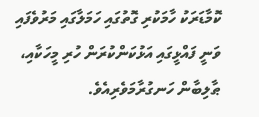ކޮމާޑަރަކު ހާމަކުރި ގޮތުގައި ހަމަލާގައި މަރުވެފައި ވަނީ ފައްޅީގައި އަޅުކަންކުރަން ހުރި މީހަކާއި، ޠާލިބާން ހަނގުރާމަވެރިއެވެ.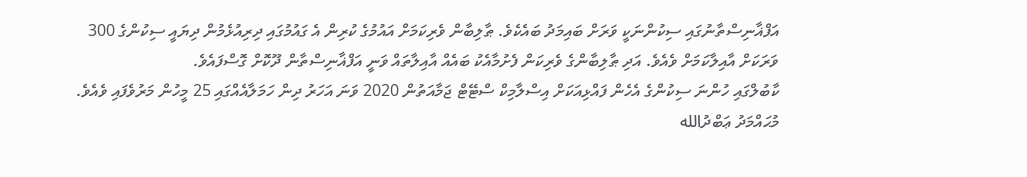އަފްޣާނިސްތާނުގައި ސިކުންނަކީ ވަރަށް ބައިމަދު ބައެކެވެ. ޠާލިބާން ވެރިކަމަށް އައުމުގެ ކުރިން އެ ގައުމުގައި ދިރިއުޅެމުން ދިޔައީ ސިކުންގެ 300 ވަރަކަށް އާއިލާކަމަށް ވެއެވެ. އަދި ޠާލިބާންގެ ވެރިކަން ފެށުމާއެކު ބައެއް އާއިލާތައް ވަނީ އަފްޣާނިސްތާން ދޫކޮށް ގޮސްފައެވެ.
ކާބުލްގައި ހުންނަ ސިކުންގެ އެހެން ފައްޅިއަކަށް އިސްލާމިކް ސްޓޭޓް ޖަމާއަތުން 2020 ވަނަ އަހަރު ދިން ހަމަލާއެއްގައި 25 މީހުން މަރުވެފައި ވެއެވެ.
މުޙައްމަދު ޢަބްދުالله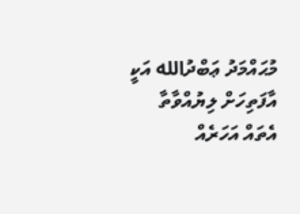މުޙައްމަދު ޢަބްދުالله އަކީ އާފަތިހަށް ލިޔުއްވާތާ އެތައް އަހަރެއް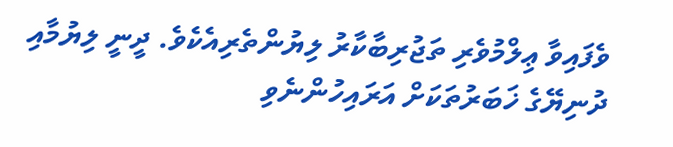ވެފައިވާ ޢިލްމުވެރި ތަޖުރިބާކާރު ލިޔުންތެރިއެކެވެ. ދީނީ ލިޔުމާއި ދުނިޔޭގެ ޚަބަރުތަކަށް އަރައިހުންނެވި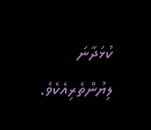ކުޅަދާނަ ލިޔުންތެރިއެކެވެ.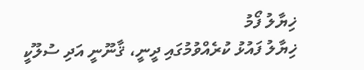ޚިޔާލު ފޯމު
ޚިޔާލު ފައުޅު ކުރެއްވުމުގައި ދީނީ، ޤާނޫނީ އަދި ސުލޫކީ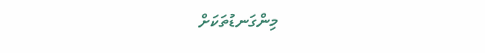މިންގަނޑުތަކަށް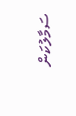ސަމާލުކަން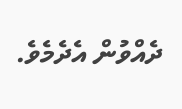ދެއްވުން އެދެމެވެ.